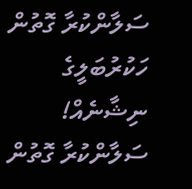ސަލާންކުރާ ގޮތުން ހަކުރުބަލީގެ ނިޝާނެއް!
ސަލާންކުރާ ގޮތުން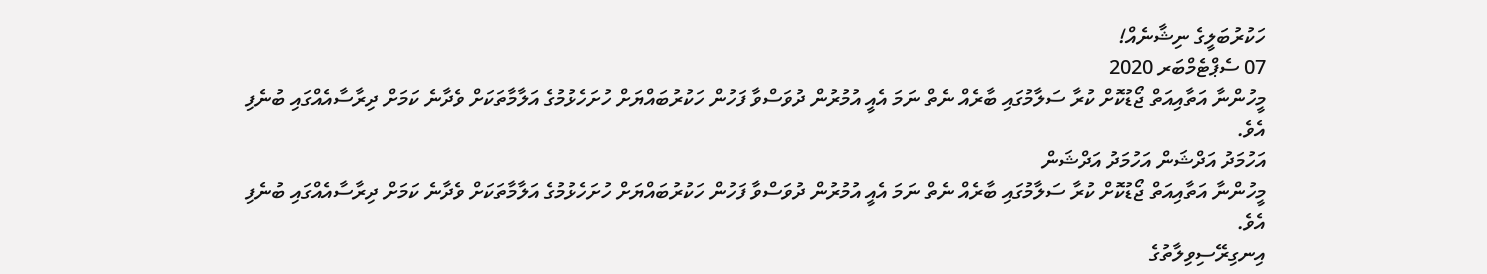ހަކުރުބަލީގެ ނިޝާނެއް!
07 ސެޕްޓެމްބަރ 2020
މީހުންނާ އަތާއިއަތް ޖޯޑުކޮށް ކުރާ ސަލާމުގައި ބާރެއް ނެތް ނަމަ އެއީ އުމުރުން ދުވަސްވާ ފަހުން ހަކުރުބައްޔަށް ހުށަހެޅުމުގެ އަލާމާތަކަށް ވެދާނެ ކަމަށް ދިރާސާއެއްގައި ބުނެފި އެވެ.
އަހުމަދު އަދްޝަން އަހުމަދު އަދްޝަން
މީހުންނާ އަތާއިއަތް ޖޯޑުކޮށް ކުރާ ސަލާމުގައި ބާރެއް ނެތް ނަމަ އެއީ އުމުރުން ދުވަސްވާ ފަހުން ހަކުރުބައްޔަށް ހުށަހެޅުމުގެ އަލާމާތަކަށް ވެދާނެ ކަމަށް ދިރާސާއެއްގައި ބުނެފި އެވެ.
އިނގިރޭސިވިލާތުގެ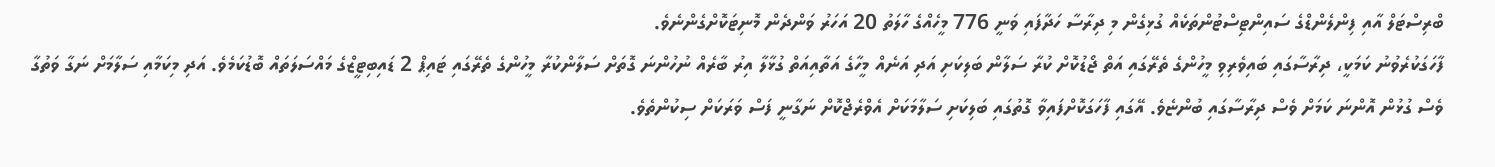ބްރިސްޓަލް އާއި ފިންލެންޑްގެ ސައިންޓިސްޓުންތަކެއް ގުޅިގެން މި ދިރާސާ ހަދާފައި ވަނީ 776 މީހެއްގެ ހާލަތު 20 އަހަރު ވަންދެން މޮނިޓަކޮށްގެންނެވެ.
ފާހަގަކުރެވުނު ކަމަކީ، ދިރާސާގައި ބައިވެރިވި މީހުންގެ ތެރޭގައި އަތް ޖޯޑުކޮށް ކުރާ ސަލާން ބަލިކަށި އަދި އަނެއް މީހާގެ އަތާއިއަތް ގުޅާލާ އިރު ބާރެއް ނުހުންނަ ގޮތަށް ސަލާންކުރާ މީހުންގެ ތެރޭގައި ޓައިޕް 2 ޑައިބިޓީޒްގެ މައްސަލަތައް ބޮޑުކަމެވެ. އަދި މިކަމާއި ސަލާމަށް ނަގާ ވަތުގާ ވެސް ގުޅުން އޮންނަ ކަމަށް ވެސް ދިރާސާގައި ބުންޏެވެ. އޭގައި ފާހަގަކޮށްފައިވާ ގޮތުގައި ބަލިކަށި ސަލާމަކަށް އެވްރެޖްކޮށް ނަގާނީ ފަސް ވަރަކަށް ސިކުންތެވެ.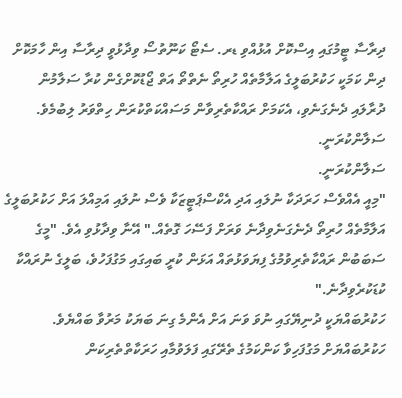ދިރާސާ ޓީމުގައި އިސްކޮށް އުޅުއްވި ޑރ. ސެޓޯ ކަނޫތުސޯ ވިދާޅުވީ ދިރާސާ އިން ހާމަކޮށް ދިން ކަމަކީ ހަކުރުބަލީގެ އަލާމާތެއް ހުރިތޯ ނެތްތޯ އަތް ޖޯޑުކޮށްގެން ކުރާ ސަލާމުން ދުރާލައި ދެނެގަނެވި، އެކަމަށް ރައްކާތެރިވާން މަސައްކަތްކުރަން ހިތްވަރު ލިބުމެވެ.
ސަލާންކުރަނީ.
ސަލާންކުރަނީ.
"މިއީ އެއްވެސް ހަރަދަކާ ނުލައި އަދި އެކްސްޕަޓީޒަކާ ވެސް ނުލައި އަމިއްލަ އަށް ހަކުރުބަލީގެ އަލާމާތެއް ހުރިތޯ ދެނެގަނެވިދާނެ ވަރަށް ފަސޭހަ ގޮތެއް." އޭނާ ވިދާޅުވި އެވެ. "މީގެ ސަބަބުން ރައްކާތެރިވުމުގެ ފިޔަވަޅުތައް އަޅަން ކުރީ ބައިގައި މަގުފަހުވެ، ބަލީގެ ނުރައްކާ ކުޑަކުރެވިދާނެ."
ހަކުރުބައްޔަކީ ދުނިޔޭގައި ނުވަ ވަނަ އަށް އެންމެ ގިނަ ބަޔަކު މަރުވާ ބައްޔެވެ. ހަކުރުބައްޔަށް މަގުފަހިވާ ކަންކަމުގެ ތެރޭގައި ފަލަވުމާއި ހަރަކާތްތެރިކަން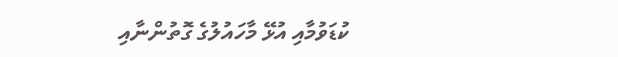ކުޑަވުމާއި އުޅޭ މާހައުލުގެ ގޮތުންނާއި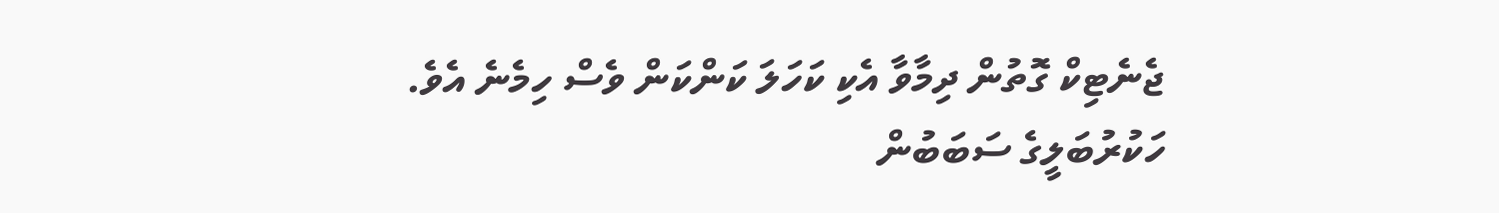ޖެނެޓިކް ގޮތުން ދިމާވާ އެކި ކަހަލަ ކަންކަން ވެސް ހިމެނެ އެވެ.
ހަކުރުބަލީގެ ސަބަބުން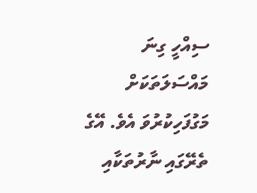ސިއްހީ ގިނަ މައްސަލަތަކަށް މަގުފަހިކުރުވަ އެވެ. އޭގެ ތެރޭގައި ނާރުތަކާއި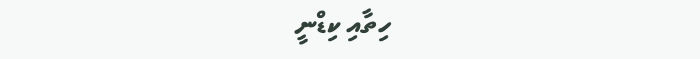ހިތާއި ކިޑްނީ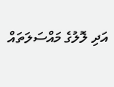އަދި ލޮލުގެ މައްސަލަތައް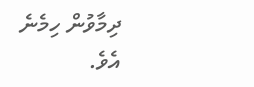ދިމާވުން ހިމެނެ އެވެ.